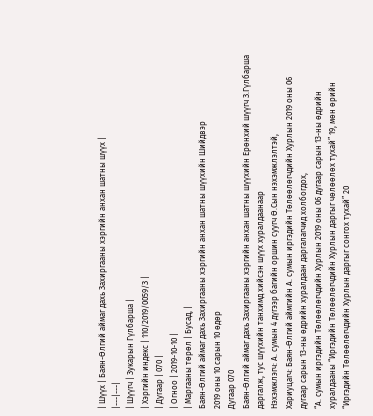| Шүүх | Баян-Өлгий аймаг дахь Захиргааны хэргийн анхан шатны шүүх |
|---|---|
| Шүүгч | Зукарын Гүлбарша |
| Хэргийн индекс | 110/2019/0059/З |
| Дугаар | 070 |
| Огноо | 2019-10-10 |
| Маргааны төрөл | Бусад, |
Баян-Өлгий аймаг дахь Захиргааны хэргийн анхан шатны шүүхийн Шийдвэр
2019 оны 10 сарын 10 өдөр
Дугаар 070
Баян-Өлгий аймаг дахь Захиргааны хэргийн анхан шатны шүүхийн Ерөнхий шүүгч З.Гүлбарша даргалж, тус шүүхийн танхимд хийсэн шүүх хуралдаанаар
Нэхэмжлэгч: А. сумын 4 дүгээр багийн оршин суугч Ө.Сын нэхэмжлэлтэй,
Хариуцагч: Баян-Өлгий аймгийн А. сумын иргэдийн Төлөөлөгчдийн Хурлын 2019 оны 06 дугаар сарын 13-ны өдрийн хуралдаан даргалагчид холбогдох,
“А. сумын иргэдийн Төлөөлөгчдийн Хурлын 2019 оны 06 дугаар сарын 13-ны өдрийн хуралдааны “Иргэдийн Төлөөлөгчдийн Хурлын даргыг чөлөөлөх тухай” 19, мөн өрийн “Иргэдийн Төлөөлөгчдийн Хурлын даргыг сонгох тухай” 20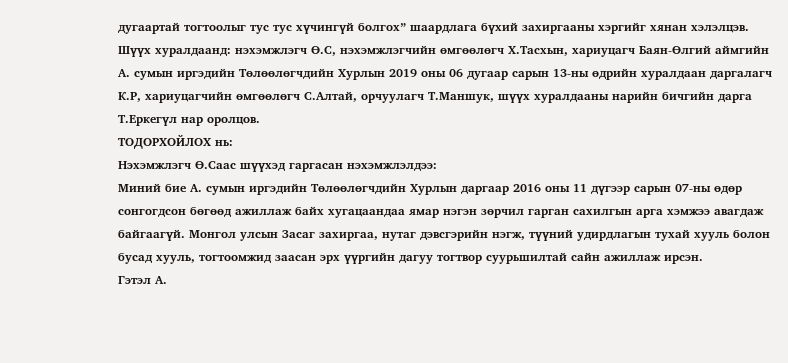дугаартай тогтоолыг тус тус хүчингүй болгох” шаардлага бүхий захиргааны хэргийг хянан хэлэлцэв.
Шүүх хуралдаанд: нэхэмжлэгч Ө.С, нэхэмжлэгчийн өмгөөлөгч Х.Тасхын, хариуцагч Баян-Өлгий аймгийн А. сумын иргэдийн Төлөөлөгчдийн Хурлын 2019 оны 06 дугаар сарын 13-ны өдрийн хуралдаан даргалагч К.Р, хариуцагчийн өмгөөлөгч С.Алтай, орчуулагч Т.Маншук, шүүх хуралдааны нарийн бичгийн дарга Т.Еркегүл нар оролцов.
ТОДОРХОЙЛОХ нь:
Нэхэмжлэгч Ө.Саас шүүхэд гаргасан нэхэмжлэлдээ:
Миний бие А. сумын иргэдийн Төлөөлөгчдийн Хурлын даргаар 2016 оны 11 дүгээр сарын 07-ны өдөр сонгогдсон бөгөөд ажиллаж байх хугацаандаа ямар нэгэн зөрчил гарган сахилгын арга хэмжээ авагдаж байгаагүй. Монгол улсын Засаг захиргаа, нутаг дэвсгэрийн нэгж, түүний удирдлагын тухай хууль болон бусад хууль, тогтоомжид заасан эрх үүргийн дагуу тогтвор суурьшилтай сайн ажиллаж ирсэн.
Гэтэл А.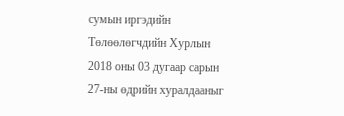сумын иргэдийн Төлөөлөгчдийн Хурлын 2018 оны 03 дугаар сарын 27-ны өдрийн хуралдааныг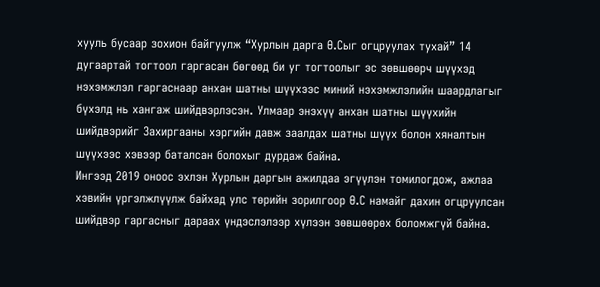хууль бусаар зохион байгуулж “Хурлын дарга Ө.Сыг огцруулах тухай” 14 дугаартай тогтоол гаргасан бөгөөд би уг тогтоолыг эс зөвшөөрч шүүхэд нэхэмжлэл гаргаснаар анхан шатны шүүхээс миний нэхэмжлэлийн шаардлагыг бүхэлд нь хангаж шийдвэрлэсэн. Улмаар энэхүү анхан шатны шүүхийн шийдвэрийг Захиргааны хэргийн давж заалдах шатны шүүх болон хяналтын шүүхээс хэвээр баталсан болохыг дурдаж байна.
Ингээд 2019 оноос эхлэн Хурлын даргын ажилдаа эгүүлэн томилогдож, ажлаа хэвийн үргэлжлүүлж байхад улс төрийн зорилгоор Ө.С намайг дахин огцруулсан шийдвэр гаргасныг дараах үндэслэлээр хүлээн зөвшөөрөх боломжгүй байна.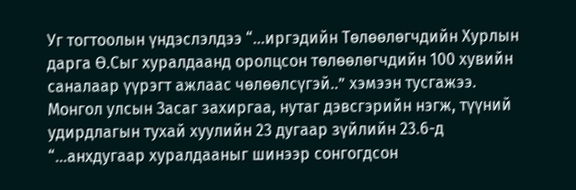Уг тогтоолын үндэслэлдээ “...иргэдийн Төлөөлөгчдийн Хурлын дарга Ө.Сыг хуралдаанд оролцсон төлөөлөгчдийн 100 хувийн саналаар үүрэгт ажлаас чөлөөлсүгэй..” хэмээн тусгажээ.
Монгол улсын Засаг захиргаа, нутаг дэвсгэрийн нэгж, түүний удирдлагын тухай хуулийн 23 дугаар зүйлийн 23.6-д “...анхдугаар хуралдааныг шинээр сонгогдсон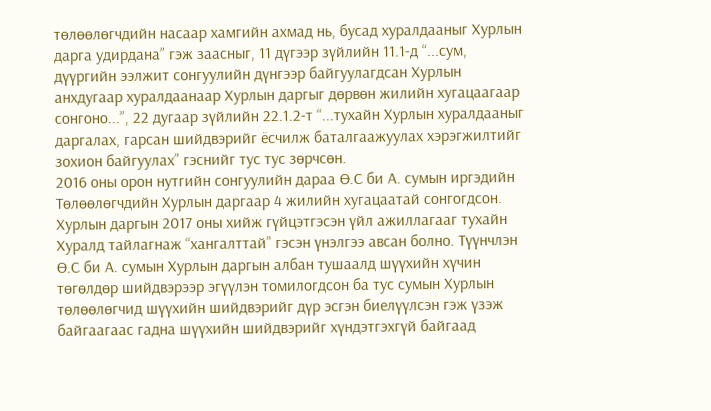төлөөлөгчдийн насаар хамгийн ахмад нь, бусад хуралдааныг Хурлын дарга удирдана” гэж заасныг, 11 дүгээр зүйлийн 11.1-д “...сум, дүүргийн ээлжит сонгуулийн дүнгээр байгуулагдсан Хурлын анхдугаар хуралдаанаар Хурлын даргыг дөрвөн жилийн хугацаагаар сонгоно...”, 22 дугаар зүйлийн 22.1.2-т “...тухайн Хурлын хуралдааныг даргалах, гарсан шийдвэрийг ёсчилж баталгаажуулах хэрэгжилтийг зохион байгуулах” гэснийг тус тус зөрчсөн.
2016 оны орон нутгийн сонгуулийн дараа Ө.С би А. сумын иргэдийн Төлөөлөгчдийн Хурлын даргаар 4 жилийн хугацаатай сонгогдсон. Хурлын даргын 2017 оны хийж гүйцэтгэсэн үйл ажиллагааг тухайн Хуралд тайлагнаж “хангалттай” гэсэн үнэлгээ авсан болно. Түүнчлэн Ө.С би А. сумын Хурлын даргын албан тушаалд шүүхийн хүчин төгөлдөр шийдвэрээр эгүүлэн томилогдсон ба тус сумын Хурлын төлөөлөгчид шүүхийн шийдвэрийг дүр эсгэн биелүүлсэн гэж үзэж байгаагаас гадна шүүхийн шийдвэрийг хүндэтгэхгүй байгаад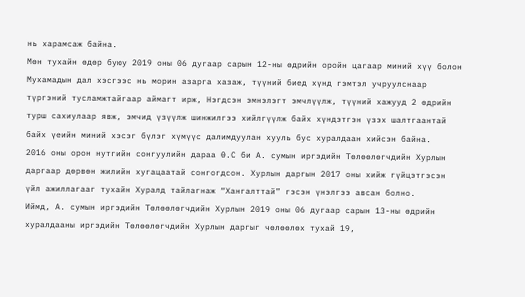нь харамсаж байна.
Мөн тухайн өдөр буюу 2019 оны 06 дугаар сарын 12-ны өдрийн оройн цагаар миний хүү болон Мухамадын дал хэсгээс нь морин азарга хазаж, түүний биед хүнд гэмтэл учруулснаар түргэний тусламжтайгаар аймагт ирж, Нэгдсэн эмнэлэгт эмчлүүлж, түүний хажууд 2 өдрийн турш сахиулаар явж, эмчид үзүүлж шинжилгээ хийлгүүлж байх хүндэтгэн үзэх шалтгаантай байх үеийн миний хэсэг бүлэг хүмүүс далимдуулан хууль бус хуралдаан хийсэн байна.
2016 оны орон нутгийн сонгуулийн дараа Ө.С би А. сумын иргэдийн Төлөөлөгчдийн Хурлын даргаар дөрвөн жилийн хугацаатай сонгогдсон. Хурлын даргын 2017 оны хийж гүйцэтгэсэн үйл ажиллагааг тухайн Хуралд тайлагнаж “Хангалттай” гэсэн үнэлгээ авсан болно.
Иймд, А. сумын иргэдийн Төлөөлөгчдийн Хурлын 2019 оны 06 дугаар сарын 13-ны өдрийн хуралдааны иргэдийн Төлөөлөгчдийн Хурлын даргыг чөлөөлөх тухай 19,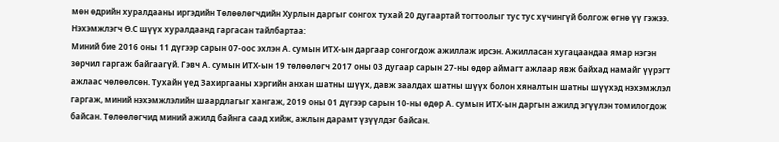мөн өдрийн хуралдааны иргэдийн Төлөөлөгчдийн Хурлын даргыг сонгох тухай 20 дугаартай тогтоолыг тус тус хүчингүй болгож өгнө үү гэжээ.
Нэхэмжлэгч Ө.С шүүх хуралдаанд гаргасан тайлбартаа:
Миний бие 2016 оны 11 дүгээр сарын 07-оос эхлэн А. сумын ИТХ-ын даргаар сонгогдож ажиллаж ирсэн. Ажилласан хугацаандаа ямар нэгэн зөрчил гаргаж байгаагүй. Гэвч А. сумын ИТХ-ын 19 төлөөлөгч 2017 оны 03 дугаар сарын 27-ны өдөр аймагт ажлаар явж байхад намайг үүрэгт ажлаас чөлөөлсөн. Тухайн үед Захиргааны хэргийн анхан шатны шүүх, давж заалдах шатны шүүх болон хяналтын шатны шүүхэд нэхэмжлэл гаргаж, миний нэхэмжлэлийн шаардлагыг хангаж, 2019 оны 01 дүгээр сарын 10-ны өдөр А. сумын ИТХ-ын даргын ажилд эгүүлэн томилогдож байсан. Төлөөлөгчид миний ажилд байнга саад хийж, ажлын дарамт үзүүлдэг байсан.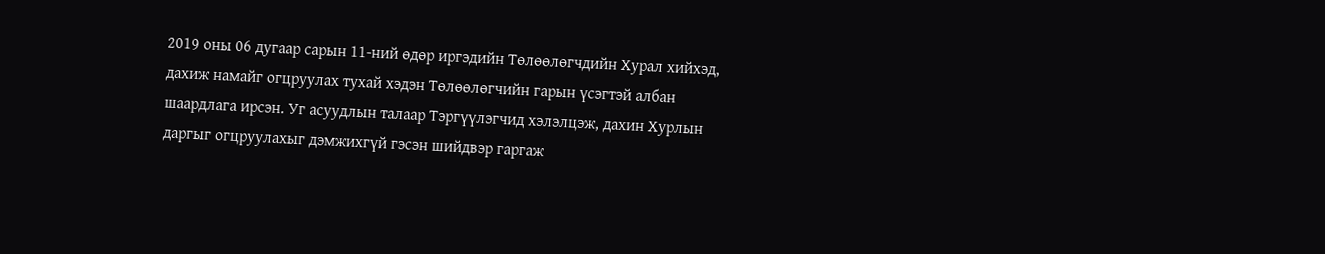2019 оны 06 дугаар сарын 11-ний өдөр иргэдийн Төлөөлөгчдийн Хурал хийхэд, дахиж намайг огцруулах тухай хэдэн Төлөөлөгчийн гарын үсэгтэй албан шаардлага ирсэн. Уг асуудлын талаар Тэргүүлэгчид хэлэлцэж, дахин Хурлын даргыг огцруулахыг дэмжихгүй гэсэн шийдвэр гаргаж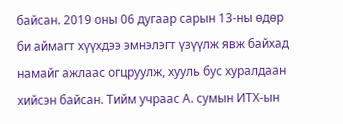байсан. 2019 оны 06 дугаар сарын 13-ны өдөр би аймагт хүүхдээ эмнэлэгт үзүүлж явж байхад намайг ажлаас огцруулж, хууль бус хуралдаан хийсэн байсан. Тийм учраас А. сумын ИТХ-ын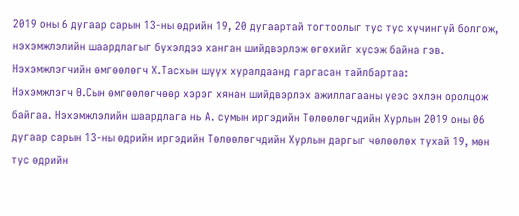2019 оны 6 дугаар сарын 13-ны өдрийн 19, 20 дугаартай тогтоолыг тус тус хүчингүй болгож, нэхэмжлэлийн шаардлагыг бүхэлдээ ханган шийдвэрлэж өгөхийг хүсэж байна гэв.
Нэхэмжлэгчийн өмгөөлөгч Х.Тасхын шүүх хуралдаанд гаргасан тайлбартаа:
Нэхэмжлэгч Ө.Сын өмгөөлөгчөөр хэрэг хянан шийдвэрлэх ажиллагааны үеэс эхлэн оролцож байгаа. Нэхэмжлэлийн шаардлага нь А. сумын иргэдийн Төлөөлөгчдийн Хурлын 2019 оны 06 дугаар сарын 13-ны өдрийн иргэдийн Төлөөлөгчдийн Хурлын даргыг чөлөөлөх тухай 19, мөн тус өдрийн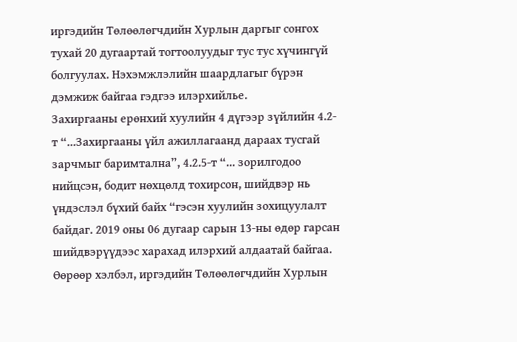иргэдийн Төлөөлөгчдийн Хурлын даргыг сонгох тухай 20 дугаартай тогтоолуудыг тус тус хүчингүй болгуулах. Нэхэмжлэлийн шаардлагыг бүрэн дэмжиж байгаа гэдгээ илэрхийлье.
Захиргааны ерөнхий хуулийн 4 дүгээр зүйлийн 4.2-т “...Захиргааны үйл ажиллагаанд дараах тусгай зарчмыг баримтална”, 4.2.5-т “... зорилгодоо нийцсэн, бодит нөхцөлд тохирсон, шийдвэр нь үндэслэл бүхий байх “гэсэн хуулийн зохицуулалт байдаг. 2019 оны 06 дугаар сарын 13-ны өдөр гарсан шийдвэрүүдээс харахад илэрхий алдаатай байгаа.
Өөрөөр хэлбэл, иргэдийн Төлөөлөгчдийн Хурлын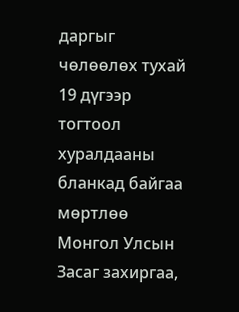даргыг чөлөөлөх тухай 19 дүгээр тогтоол хуралдааны бланкад байгаа мөртлөө Монгол Улсын Засаг захиргаа,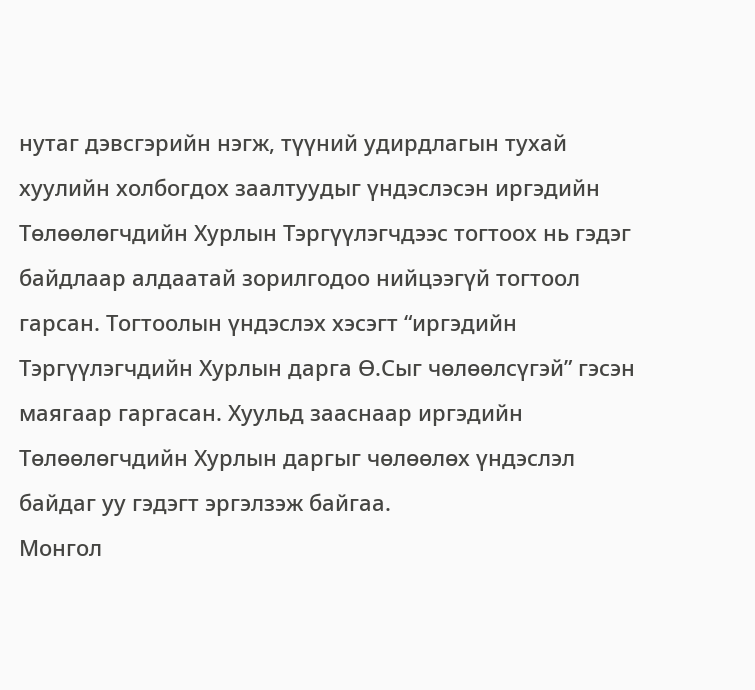нутаг дэвсгэрийн нэгж, түүний удирдлагын тухай хуулийн холбогдох заалтуудыг үндэслэсэн иргэдийн Төлөөлөгчдийн Хурлын Тэргүүлэгчдээс тогтоох нь гэдэг байдлаар алдаатай зорилгодоо нийцээгүй тогтоол гарсан. Тогтоолын үндэслэх хэсэгт “иргэдийн Тэргүүлэгчдийн Хурлын дарга Ө.Сыг чөлөөлсүгэй” гэсэн маягаар гаргасан. Хуульд зааснаар иргэдийн Төлөөлөгчдийн Хурлын даргыг чөлөөлөх үндэслэл байдаг уу гэдэгт эргэлзэж байгаа.
Монгол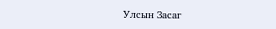Улсын Засаг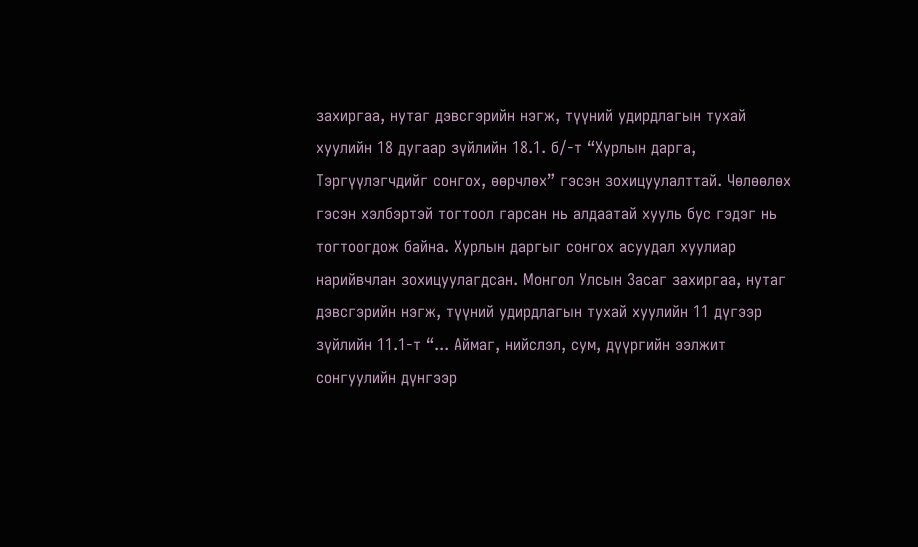захиргаа, нутаг дэвсгэрийн нэгж, түүний удирдлагын тухай хуулийн 18 дугаар зүйлийн 18.1. б/-т “Хурлын дарга, Тэргүүлэгчдийг сонгох, өөрчлөх” гэсэн зохицуулалттай. Чөлөөлөх гэсэн хэлбэртэй тогтоол гарсан нь алдаатай хууль бус гэдэг нь тогтоогдож байна. Хурлын даргыг сонгох асуудал хуулиар нарийвчлан зохицуулагдсан. Монгол Улсын Засаг захиргаа, нутаг дэвсгэрийн нэгж, түүний удирдлагын тухай хуулийн 11 дүгээр зүйлийн 11.1-т “... Аймаг, нийслэл, сум, дүүргийн ээлжит сонгуулийн дүнгээр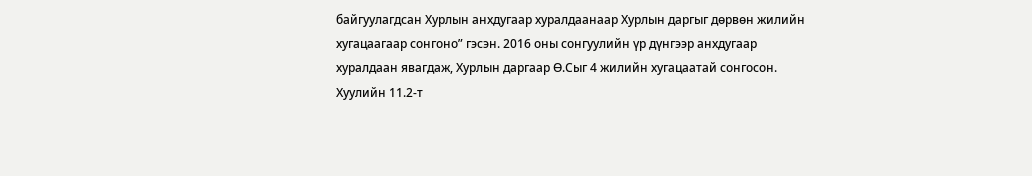байгуулагдсан Хурлын анхдугаар хуралдаанаар Хурлын даргыг дөрвөн жилийн хугацаагаар сонгоно” гэсэн. 2016 оны сонгуулийн үр дүнгээр анхдугаар хуралдаан явагдаж, Хурлын даргаар Ө.Сыг 4 жилийн хугацаатай сонгосон. Хуулийн 11.2-т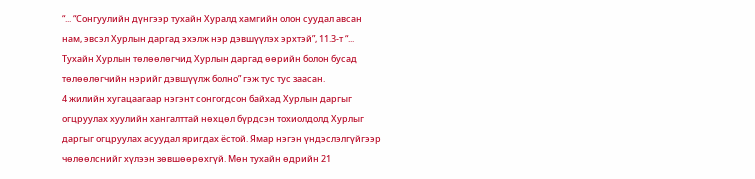“... “Сонгуулийн дүнгээр тухайн Хуралд хамгийн олон суудал авсан нам, эвсэл Хурлын даргад эхэлж нэр дэвшүүлэх эрхтэй”, 11.3-т “... Тухайн Хурлын төлөөлөгчид Хурлын даргад өөрийн болон бусад төлөөлөгчийн нэрийг дэвшүүлж болно” гэж тус тус заасан.
4 жилийн хугацаагаар нэгэнт сонгогдсон байхад Хурлын даргыг огцруулах хуулийн хангалттай нөхцөл бүрдсэн тохиолдолд Хурлыг даргыг огцруулах асуудал яригдах ёстой. Ямар нэгэн үндэслэлгүйгээр чөлөөлснийг хүлээн зөвшөөрөхгүй. Мөн тухайн өдрийн 21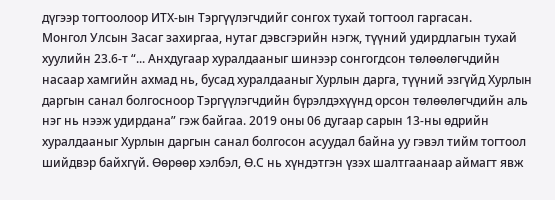дүгээр тогтоолоор ИТХ-ын Тэргүүлэгчдийг сонгох тухай тогтоол гаргасан.
Монгол Улсын Засаг захиргаа, нутаг дэвсгэрийн нэгж, түүний удирдлагын тухай хуулийн 23.6-т “... Анхдугаар хуралдааныг шинээр сонгогдсон төлөөлөгчдийн насаар хамгийн ахмад нь, бусад хуралдааныг Хурлын дарга, түүний эзгүйд Хурлын даргын санал болгосноор Тэргүүлэгчдийн бүрэлдэхүүнд орсон төлөөлөгчдийн аль нэг нь нээж удирдана” гэж байгаа. 2019 оны 06 дугаар сарын 13-ны өдрийн хуралдааныг Хурлын даргын санал болгосон асуудал байна уу гэвэл тийм тогтоол шийдвэр байхгүй. Өөрөөр хэлбэл, Ө.С нь хүндэтгэн үзэх шалтгаанаар аймагт явж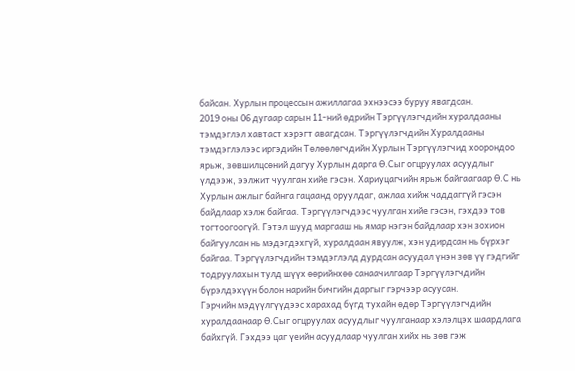байсан. Хурлын процессын ажиллагаа эхнээсээ буруу явагдсан.
2019 оны 06 дугаар сарын 11-ний өдрийн Тэргүүлэгчдийн хуралдааны тэмдэглэл хавтаст хэрэгт авагдсан. Тэргүүлэгчдийн Хуралдааны тэмдэглэлээс иргэдийн Төлөөлөгчдийн Хурлын Тэргүүлэгчид хоорондоо ярьж, зөвшилцсөний дагуу Хурлын дарга Ө.Сыг огцруулах асуудлыг үлдээж, ээлжит чуулган хийе гэсэн. Хариуцагчийн ярьж байгаагаар Ө.С нь Хурлын ажлыг байнга гацаанд оруулдаг, ажлаа хийж чаддаггүй гэсэн байдлаар хэлж байгаа. Тэргүүлэгчдээс чуулган хийе гэсэн, гэхдээ тов тогтоогоогүй. Гэтэл шууд маргааш нь ямар нэгэн байдлаар хэн зохион байгуулсан нь мэдэгдэхгүй, хуралдаан явуулж, хэн удирдсан нь бүрхэг байгаа. Тэргүүлэгчдийн тэмдэглэлд дурдсан асуудал үнэн зөв үү гэдгийг тодруулахын тулд шүүх өөрийнхөө санаачилгаар Тэргүүлэгчдийн бүрэлдэхүүн болон нарийн бичгийн даргыг гэрчээр асуусан.
Гэрчийн мэдүүлгүүдээс харахад бүгд тухайн өдөр Тэргүүлэгчдийн хуралдаанаар Ө.Сыг огцруулах асуудлыг чуулганаар хэлэлцэх шаардлага байхгүй. Гэхдээ цаг үеийн асуудлаар чуулган хийх нь зөв гэж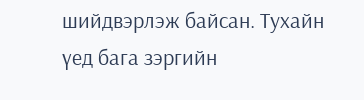шийдвэрлэж байсан. Тухайн үед бага зэргийн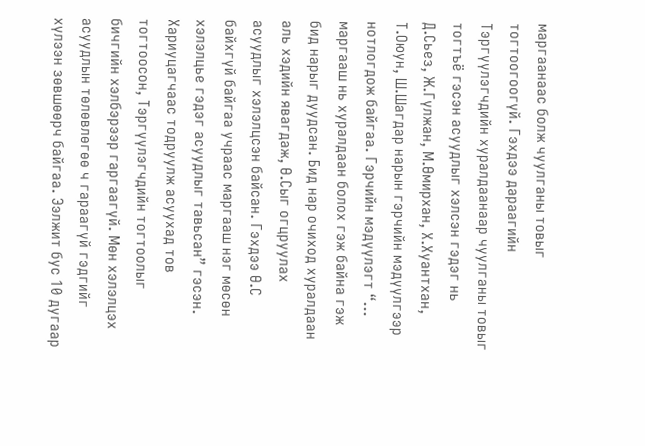маргаанаас болж чуулганы товыг тогтоогоогүй. Гэхдээ дараагийн Тэргүүлэгчдийн хуралдаанаар чуулганы товыг тогтъё гэсэн асуудлыг хэлсэн гэдэг нь Д.Сьез, Ж.Гүлжан, М.Өмирхан, Х.Хуантхан, Т.Оюун, Ш.Шагдар нарын гэрчийн мэдүүлгээр нотлогдож байгаа. Гэрчийн мэдүүлэгт “... маргааш нь хуралдаан болох гэж байна гэж бид нарыг дуудсан. Бид нар очиход хуралдаан аль хэдийн явагдаж, Ө.Сыг огцруулах асуудлыг хэлэлцсэн байсан. Гэхдээ Ө.С байхгүй байгаа учраас маргааш нэг мөсөн хэлэлцье гэдэг асуудлыг тавьсан” гэсэн.
Хариуцагчаас тодруулж асуухад тов тогтоосон, Тэргүүлэгчдийн тогтоолыг бичгийн хэлбэрээр гаргаагүй. Мөн хэлэлцэх асуудлын төлөвлөгөө ч гараагүй гэдгийг хүлээн зөвшөөрч байгаа. Ээлжит бус 10 дугаар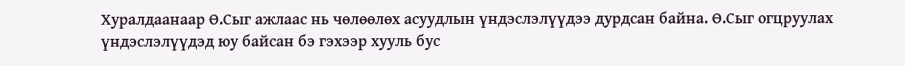Хуралдаанаар Ө.Сыг ажлаас нь чөлөөлөх асуудлын үндэслэлүүдээ дурдсан байна. Ө.Сыг огцруулах үндэслэлүүдэд юу байсан бэ гэхээр хууль бус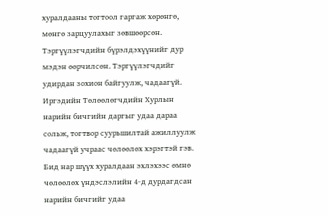хуралдааны тогтоол гаргаж хөрөнгө, мөнгө зарцуулахыг зөвшөөрсөн. Тэргүүлэгчдийн бүрэлдэхүүнийг дур мэдэн өөрчилсөн. Тэргүүлэгчдийг удирдан зохион байгуулж, чадаагүй. Иргэдийн Төлөөлөгчдийн Хурлын нарийн бичгийн даргыг удаа дараа сольж, тогтвор суурьшилтай ажиллуулж чадаагүй учраас чөлөөлөх хэрэгтэй гэв.
Бид нар шүүх хуралдаан эхлэхээс өмнө чөлөөлөх үндэслэлийн 4-д дурдагдсан нарийн бичгийг удаа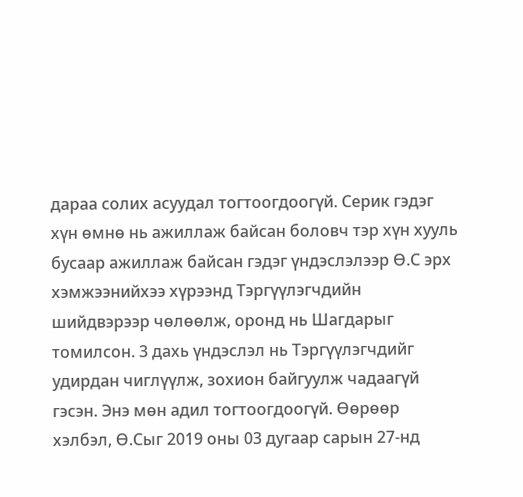дараа солих асуудал тогтоогдоогүй. Серик гэдэг хүн өмнө нь ажиллаж байсан боловч тэр хүн хууль бусаар ажиллаж байсан гэдэг үндэслэлээр Ө.С эрх хэмжээнийхээ хүрээнд Тэргүүлэгчдийн шийдвэрээр чөлөөлж, оронд нь Шагдарыг томилсон. 3 дахь үндэслэл нь Тэргүүлэгчдийг удирдан чиглүүлж, зохион байгуулж чадаагүй гэсэн. Энэ мөн адил тогтоогдоогүй. Өөрөөр хэлбэл, Ө.Сыг 2019 оны 03 дугаар сарын 27-нд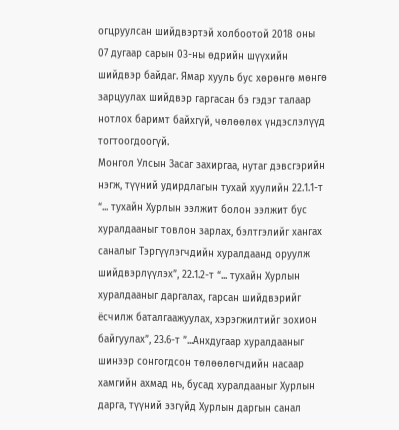огцруулсан шийдвэртэй холбоотой 2018 оны 07 дугаар сарын 03-ны өдрийн шүүхийн шийдвэр байдаг. Ямар хууль бус хөрөнгө мөнгө зарцуулах шийдвэр гаргасан бэ гэдэг талаар нотлох баримт байхгүй, чөлөөлөх үндэслэлүүд тогтоогдоогүй.
Монгол Улсын Засаг захиргаа, нутаг дэвсгэрийн нэгж, түүний удирдлагын тухай хуулийн 22.1.1-т “... тухайн Хурлын ээлжит болон ээлжит бус хуралдааныг товлон зарлах, бэлтгэлийг хангах саналыг Тэргүүлэгчдийн хуралдаанд оруулж шийдвэрлүүлэх”, 22.1.2-т “... тухайн Хурлын хуралдааныг даргалах, гарсан шийдвэрийг ёсчилж баталгаажуулах, хэрэгжилтийг зохион байгуулах”, 23.6-т ”...Анхдугаар хуралдааныг шинээр сонгогдсон төлөөлөгчдийн насаар хамгийн ахмад нь, бусад хуралдааныг Хурлын дарга, түүний эзгүйд Хурлын даргын санал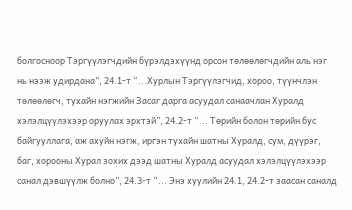болгосноор Тэргүүлэгчдийн бүрэлдэхүүнд орсон төлөөлөгчдийн аль нэг нь нээж удирдана”, 24.1-т “...Хурлын Тэргүүлэгчид, хороо, түүнчлэн төлөөлөгч, тухайн нэгжийн Засаг дарга асуудал санаачлан Хуралд хэлэлцүүлэхээр оруулах эрхтэй”, 24.2-т “... Төрийн болон төрийн бус байгууллага, аж ахуйн нэгж, иргэн тухайн шатны Хуралд, сум, дүүрэг, баг, хорооны Хурал зохих дээд шатны Хуралд асуудал хэлэлцүүлэхээр санал дэвшүүлж болно”, 24.3-т “... Энэ хуулийн 24.1, 24.2-т заасан саналд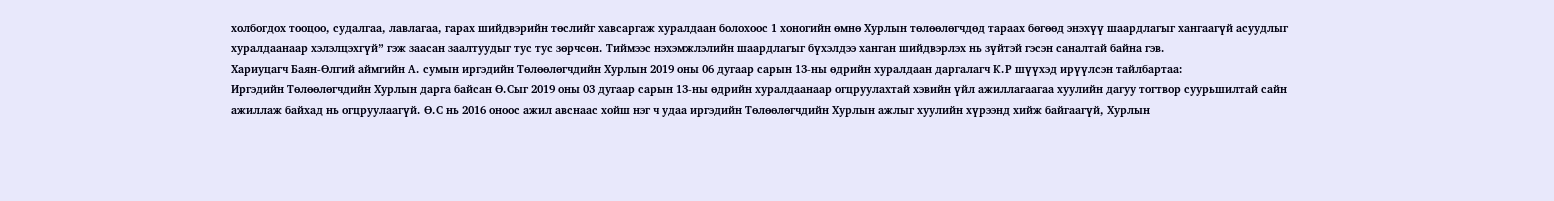холбогдох тооцоо, судалгаа, лавлагаа, гарах шийдвэрийн төслийг хавсаргаж хуралдаан болохоос 1 хоногийн өмнө Хурлын төлөөлөгчдөд тараах бөгөөд энэхүү шаардлагыг хангаагүй асуудлыг хуралдаанаар хэлэлцэхгүй” гэж заасан заалтуудыг тус тус зөрчсөн. Тиймээс нэхэмжлэлийн шаардлагыг бүхэлдээ ханган шийдвэрлэх нь зүйтэй гэсэн саналтай байна гэв.
Хариуцагч Баян-Өлгий аймгийн А. сумын иргэдийн Төлөөлөгчдийн Хурлын 2019 оны 06 дугаар сарын 13-ны өдрийн хуралдаан даргалагч К.Р шүүхэд ирүүлсэн тайлбартаа:
Иргэдийн Төлөөлөгчдийн Хурлын дарга байсан Ө.Сыг 2019 оны 03 дугаар сарын 13-ны өдрийн хуралдаанаар огцруулахтай хэвийн үйл ажиллагаагаа хуулийн дагуу тогтвор суурьшилтай сайн ажиллаж байхад нь огцруулаагүй. Ө.С нь 2016 оноос ажил авснаас хойш нэг ч удаа иргэдийн Төлөөлөгчдийн Хурлын ажлыг хуулийн хүрээнд хийж байгаагүй, Хурлын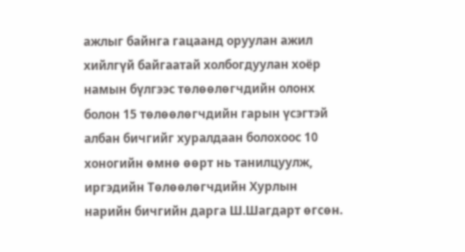ажлыг байнга гацаанд оруулан ажил хийлгүй байгаатай холбогдуулан хоёр намын бүлгээс төлөөлөгчдийн олонх болон 15 төлөөлөгчдийн гарын үсэгтэй албан бичгийг хуралдаан болохоос 10 хоногийн өмнө өөрт нь танилцуулж, иргэдийн Төлөөлөгчдийн Хурлын нарийн бичгийн дарга Ш.Шагдарт өгсөн.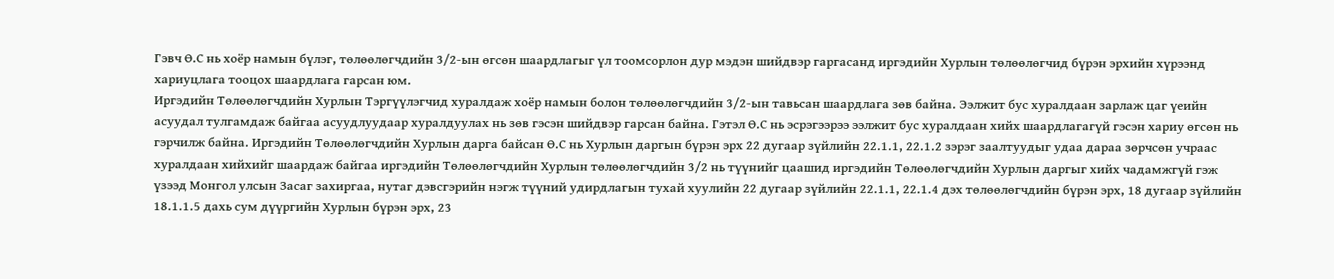Гэвч Ө.С нь хоёр намын бүлэг, төлөөлөгчдийн 3/2-ын өгсөн шаардлагыг үл тоомсорлон дур мэдэн шийдвэр гаргасанд иргэдийн Хурлын төлөөлөгчид бүрэн эрхийн хүрээнд хариуцлага тооцох шаардлага гарсан юм.
Иргэдийн Төлөөлөгчдийн Хурлын Тэргүүлэгчид хуралдаж хоёр намын болон төлөөлөгчдийн 3/2-ын тавьсан шаардлага зөв байна. Ээлжит бус хуралдаан зарлаж цаг үеийн асуудал тулгамдаж байгаа асуудлуудаар хуралдуулах нь зөв гэсэн шийдвэр гарсан байна. Гэтэл Ө.С нь эсрэгээрээ ээлжит бус хуралдаан хийх шаардлагагүй гэсэн хариу өгсөн нь гэрчилж байна. Иргэдийн Төлөөлөгчдийн Хурлын дарга байсан Ө.С нь Хурлын даргын бүрэн эрх 22 дугаар зүйлийн 22.1.1, 22.1.2 зэрэг заалтуудыг удаа дараа зөрчсөн учраас хуралдаан хийхийг шаардаж байгаа иргэдийн Төлөөлөгчдийн Хурлын төлөөлөгчдийн 3/2 нь түүнийг цаашид иргэдийн Төлөөлөгчдийн Хурлын даргыг хийх чадамжгүй гэж үзээд Монгол улсын Засаг захиргаа, нутаг дэвсгэрийн нэгж түүний удирдлагын тухай хуулийн 22 дугаар зүйлийн 22.1.1, 22.1.4 дэх төлөөлөгчдийн бүрэн эрх, 18 дугаар зүйлийн 18.1.1.5 дахь сум дүүргийн Хурлын бүрэн эрх, 23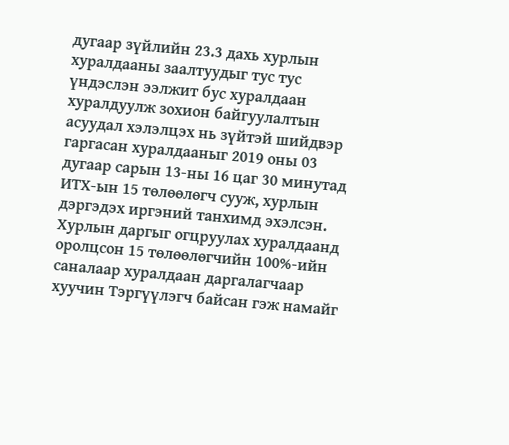дугаар зүйлийн 23.3 дахь хурлын хуралдааны заалтуудыг тус тус үндэслэн ээлжит бус хуралдаан хуралдуулж зохион байгуулалтын асуудал хэлэлцэх нь зүйтэй шийдвэр гаргасан хуралдааныг 2019 оны 03 дугаар сарын 13-ны 16 цаг 30 минутад ИТХ-ын 15 төлөөлөгч сууж, хурлын дэргэдэх иргэний танхимд эхэлсэн.
Хурлын даргыг огцруулах хуралдаанд оролцсон 15 төлөөлөгчийн 100%-ийн саналаар хуралдаан даргалагчаар хуучин Тэргүүлэгч байсан гэж намайг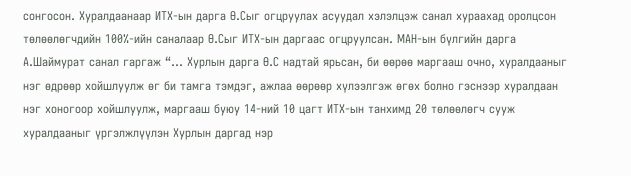сонгосон. Хуралдаанаар ИТХ-ын дарга Ө.Сыг огцруулах асуудал хэлэлцэж санал хураахад оролцсон төлөөлөгчдийн 100%-ийн саналаар Ө.Сыг ИТХ-ын даргаас огцруулсан. МАН-ын бүлгийн дарга А.Шаймурат санал гаргаж “... Хурлын дарга Ө.С надтай ярьсан, би өөрөө маргааш очно, хуралдааныг нэг өдрөөр хойшлуулж өг би тамга тэмдэг, ажлаа өөрөөр хүлээлгэж өгөх болно гэснээр хуралдаан нэг хоногоор хойшлуулж, маргааш буюу 14-ний 10 цагт ИТХ-ын танхимд 20 төлөөлөгч сууж хуралдааныг үргэлжлүүлэн Хурлын даргад нэр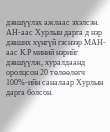дэвшүүлэх ажлаас эхэлсэн. АН-аас Хурлын дарга д нэр дэвших хүнгүй гэснээр МАН-аас К.Р миний нэрийг дэвшүүлж, хуралдаанд оролцсон 20 төлөөлөгч 100%-ийн саналаар Хурлын дарга болсон.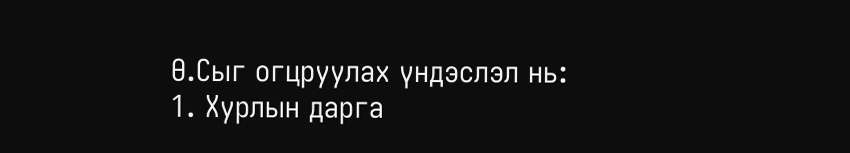Ө.Сыг огцруулах үндэслэл нь:
1. Хурлын дарга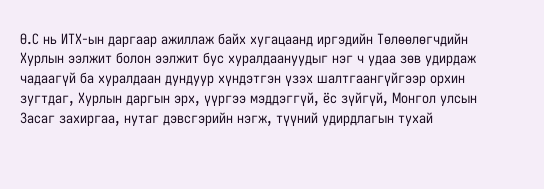Ө.С нь ИТХ-ын даргаар ажиллаж байх хугацаанд иргэдийн Төлөөлөгчдийн Хурлын ээлжит болон ээлжит бус хуралдаануудыг нэг ч удаа зөв удирдаж чадаагүй ба хуралдаан дундуур хүндэтгэн үзэх шалтгаангүйгээр орхин зугтдаг, Хурлын даргын эрх, үүргээ мэддэггүй, ёс зүйгүй, Монгол улсын Засаг захиргаа, нутаг дэвсгэрийн нэгж, түүний удирдлагын тухай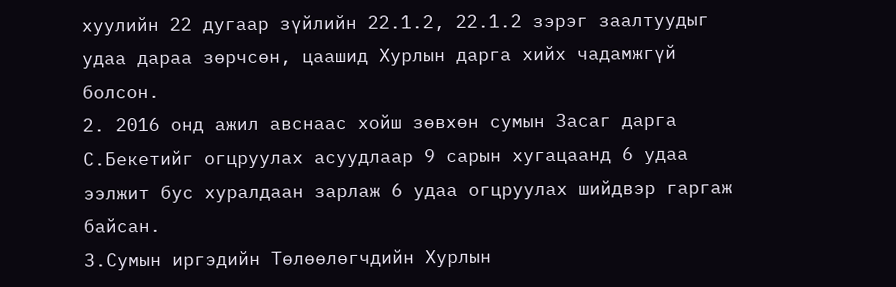хуулийн 22 дугаар зүйлийн 22.1.2, 22.1.2 зэрэг заалтуудыг удаа дараа зөрчсөн, цаашид Хурлын дарга хийх чадамжгүй болсон.
2. 2016 онд ажил авснаас хойш зөвхөн сумын Засаг дарга С.Бекетийг огцруулах асуудлаар 9 сарын хугацаанд 6 удаа ээлжит бус хуралдаан зарлаж 6 удаа огцруулах шийдвэр гаргаж байсан.
З.Сумын иргэдийн Төлөөлөгчдийн Хурлын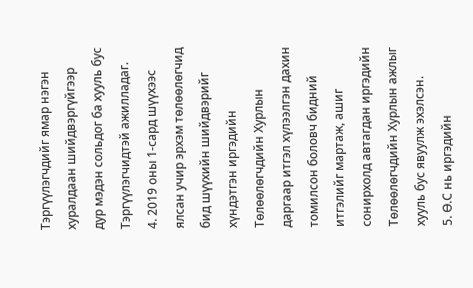Тэргүүлэгчдийг ямар нэгэн хуралдаан шийдвэргүйгээр дур мэдэн сольдог ба хууль бус Тэргүүлэгчидтэй ажилладаг.
4. 2019 оны 1-сард шүүхээс ялсан учир эрхэм төлөөлөгчид бид шүүхийн шийдвэрийг хүндэтгэн иргэдийн Төлөөлөгчдийн Хурлын даргаар итгэл хүлээлгэн дахин томилсон боловч бидний итгэлийг мартаж, ашиг сонирхолд автагдан иргэдийн Төлөөлөгчдийн Хурлын ажлыг хууль бус явуулж эхэлсэн.
5. Ө.С нь иргэдийн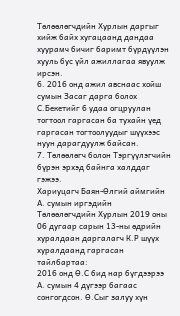Төлөөлөгчдийн Хурлын даргыг хийж байх хугацаанд дандаа хуурамч бичиг баримт бүрдүүлэн хууль бус үйл ажиллагаа явуулж ирсэн.
6. 2016 онд ажил авснаас хойш сумын Засаг дарга болох С.Бекетийг 6 удаа огцруулан тогтоол гаргасан ба тухайн үед гаргасан тогтоолуудыг шүүхээс нуун дарагдуулж байсан.
7. Төлөөлөгч болон Тэргүүлэгчийн бүрэн эрхэд байнга халддаг гэжээ.
Хариуцагч Баян-Өлгий аймгийн А. сумын иргэдийн Төлөөлөгчдийн Хурлын 2019 оны 06 дугаар сарын 13-ны өдрийн хуралдаан даргалагч К.Р шүүх хуралдаанд гаргасан тайлбартаа:
2016 онд Ө.С бид нар бүгдээрээ А. сумын 4 дүгээр багаас сонгогдсон. Ө.Сыг залуу хүн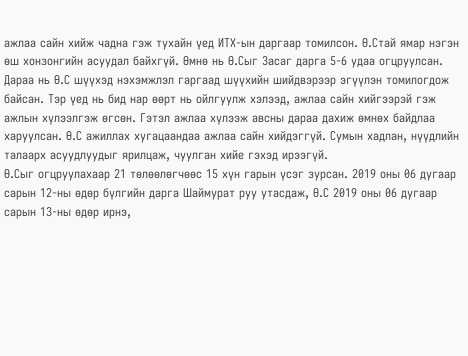ажлаа сайн хийж чадна гэж тухайн үед ИТХ-ын даргаар томилсон. Ө.Стай ямар нэгэн өш хонзонгийн асуудал байхгүй. Өмнө нь Ө.Сыг Засаг дарга 5-6 удаа огцруулсан. Дараа нь Ө.С шүүхэд нэхэмжлэл гаргаад шүүхийн шийдвэрээр эгүүлэн томилогдож байсан. Тэр үед нь бид нар өөрт нь ойлгуулж хэлээд, ажлаа сайн хийгээрэй гэж ажлын хүлээлгэж өгсөн. Гэтэл ажлаа хүлээж авсны дараа дахиж өмнөх байдлаа харуулсан. Ө.С ажиллах хугацаандаа ажлаа сайн хийдэггүй. Сумын хадлан, нүүдлийн талаарх асуудлуудыг ярилцаж, чуулган хийе гэхэд ирээгүй.
Ө.Сыг огцруулахаар 21 төлөөлөгчөөс 15 хүн гарын үсэг зурсан. 2019 оны 06 дугаар сарын 12-ны өдөр бүлгийн дарга Шаймурат руу утасдаж, Ө.С 2019 оны 06 дугаар сарын 13-ны өдөр ирнэ,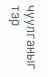чуулганыг тэр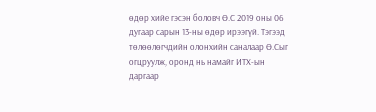өдөр хийе гэсэн боловч Ө.С 2019 оны 06 дугаар сарын 13-ны өдөр ирээгүй. Тэгээд төлөөлөгчдийн олонхийн саналаар Ө.Сыг огцруулж, оронд нь намайг ИТХ-ын даргаар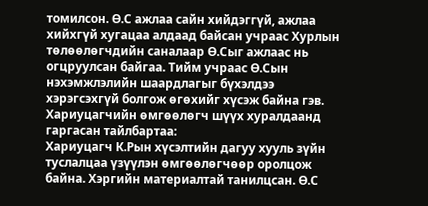томилсон. Ө.С ажлаа сайн хийдэггүй, ажлаа хийхгүй хугацаа алдаад байсан учраас Хурлын төлөөлөгчдийн саналаар Ө.Сыг ажлаас нь огцруулсан байгаа. Тийм учраас Ө.Сын нэхэмжлэлийн шаардлагыг бүхэлдээ хэрэгсэхгүй болгож өгөхийг хүсэж байна гэв.
Хариуцагчийн өмгөөлөгч шүүх хуралдаанд гаргасан тайлбартаа:
Хариуцагч К.Рын хүсэлтийн дагуу хууль зүйн туслалцаа үзүүлэн өмгөөлөгчөөр оролцож байна. Хэргийн материалтай танилцсан. Ө.С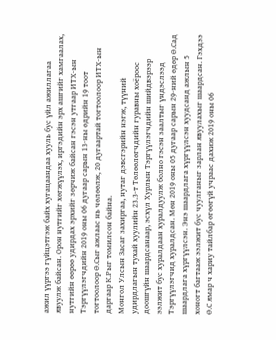ажил үүргээ гүйцэтгэж байх хугацаандаа хууль бус үйл ажиллагаа явуулж байсан. Орон нутгийг хөгжүүлэх, иргэдийн эрх ашгийг хамгаалах, нутгийн өөрөө удирдах эрхийг зөрчиж байсан гэсэн утгаар ИТХ-ын Тэргүүлэгчдийн 2019 оны 06 дугаар сарын 13-ны өдрийн 19 тоот тогтоолоор Ө.Сыг ажлаас нь чөлөөлж, 20 дугаартай тогтоолоор ИТХ-ын даргаар К.Рыг томилсон байна.
Монгол Улсын Засаг захиргаа, нутаг дэвсгэрийн нэгж, түүний удирдлагын тухай хуулийн 23.3-т Төлөөлөгчдийн гуравны хоёроос доошгүйн шаардсанаар, эсхүл Хурлын Тэргүүлэгчдийн шийдвэрээр ээлжит бус хуралдаан хуралдуулж болно гэсэн заалтыг үндэслээд Тэргүүлэгчид хуралдсан. Мөн 2019 оны 05 дугаар сарын 29-ний өдөр Ө.Сад шаардлага хүргүүлсэн. Энэ шаардлага хүргүүлсэн хуудсанд ажлын 5 хоногт багтааж ээлжит бус чуулганыг зарлан явуулахыг шаардсан. Гэхдээ Ө.С ямар ч хариу тайлбар өгөөгүй учраас дахиж 2019 оны 06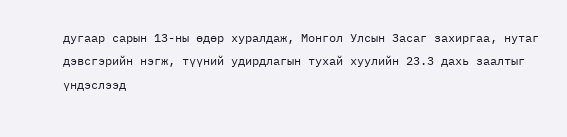дугаар сарын 13-ны өдөр хуралдаж, Монгол Улсын Засаг захиргаа, нутаг дэвсгэрийн нэгж, түүний удирдлагын тухай хуулийн 23.3 дахь заалтыг үндэслээд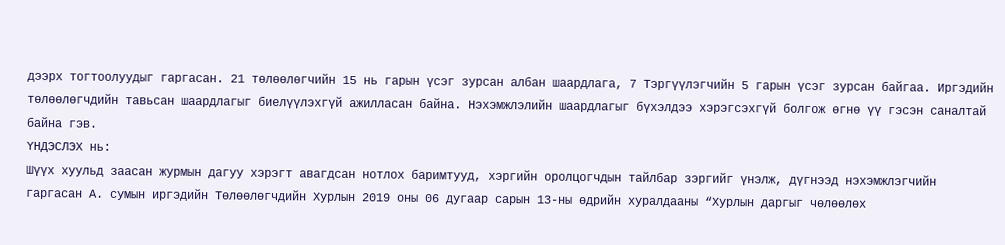дээрх тогтоолуудыг гаргасан. 21 төлөөлөгчийн 15 нь гарын үсэг зурсан албан шаардлага, 7 Тэргүүлэгчийн 5 гарын үсэг зурсан байгаа. Иргэдийн төлөөлөгчдийн тавьсан шаардлагыг биелүүлэхгүй ажилласан байна. Нэхэмжлэлийн шаардлагыг бүхэлдээ хэрэгсэхгүй болгож өгнө үү гэсэн саналтай байна гэв.
ҮНДЭСЛЭХ нь:
Шүүх хуульд заасан журмын дагуу хэрэгт авагдсан нотлох баримтууд, хэргийн оролцогчдын тайлбар зэргийг үнэлж, дүгнээд нэхэмжлэгчийн гаргасан А. сумын иргэдийн Төлөөлөгчдийн Хурлын 2019 оны 06 дугаар сарын 13-ны өдрийн хуралдааны “Хурлын даргыг чөлөөлөх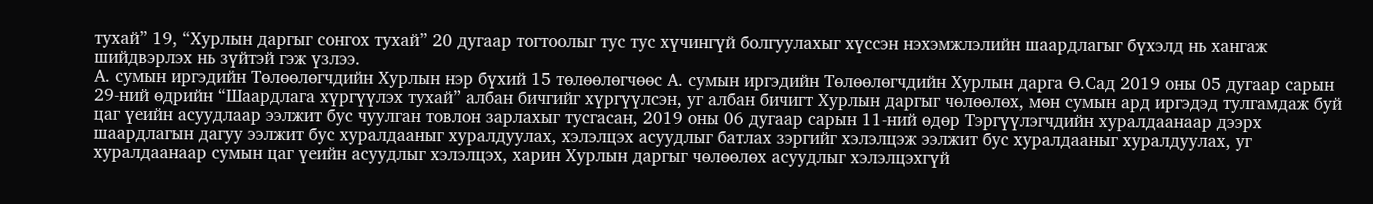тухай” 19, “Хурлын даргыг сонгох тухай” 20 дугаар тогтоолыг тус тус хүчингүй болгуулахыг хүссэн нэхэмжлэлийн шаардлагыг бүхэлд нь хангаж шийдвэрлэх нь зүйтэй гэж үзлээ.
А. сумын иргэдийн Төлөөлөгчдийн Хурлын нэр бүхий 15 төлөөлөгчөөс А. сумын иргэдийн Төлөөлөгчдийн Хурлын дарга Ө.Сад 2019 оны 05 дугаар сарын 29-ний өдрийн “Шаардлага хүргүүлэх тухай” албан бичгийг хүргүүлсэн, уг албан бичигт Хурлын даргыг чөлөөлөх, мөн сумын ард иргэдэд тулгамдаж буй цаг үеийн асуудлаар ээлжит бус чуулган товлон зарлахыг тусгасан, 2019 оны 06 дугаар сарын 11-ний өдөр Тэргүүлэгчдийн хуралдаанаар дээрх шаардлагын дагуу ээлжит бус хуралдааныг хуралдуулах, хэлэлцэх асуудлыг батлах зэргийг хэлэлцэж ээлжит бус хуралдааныг хуралдуулах, уг хуралдаанаар сумын цаг үеийн асуудлыг хэлэлцэх, харин Хурлын даргыг чөлөөлөх асуудлыг хэлэлцэхгүй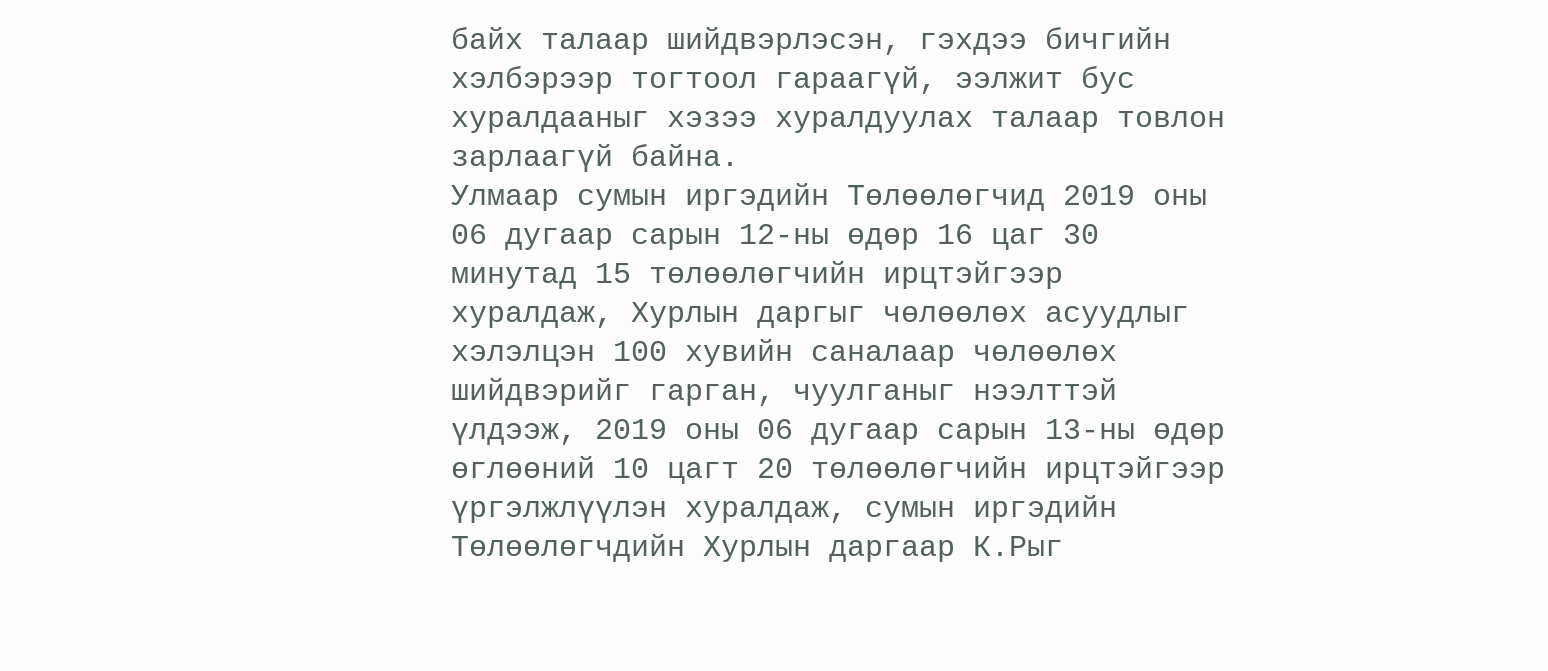байх талаар шийдвэрлэсэн, гэхдээ бичгийн хэлбэрээр тогтоол гараагүй, ээлжит бус хуралдааныг хэзээ хуралдуулах талаар товлон зарлаагүй байна.
Улмаар сумын иргэдийн Төлөөлөгчид 2019 оны 06 дугаар сарын 12-ны өдөр 16 цаг 30 минутад 15 төлөөлөгчийн ирцтэйгээр хуралдаж, Хурлын даргыг чөлөөлөх асуудлыг хэлэлцэн 100 хувийн саналаар чөлөөлөх шийдвэрийг гарган, чуулганыг нээлттэй үлдээж, 2019 оны 06 дугаар сарын 13-ны өдөр өглөөний 10 цагт 20 төлөөлөгчийн ирцтэйгээр үргэлжлүүлэн хуралдаж, сумын иргэдийн Төлөөлөгчдийн Хурлын даргаар К.Рыг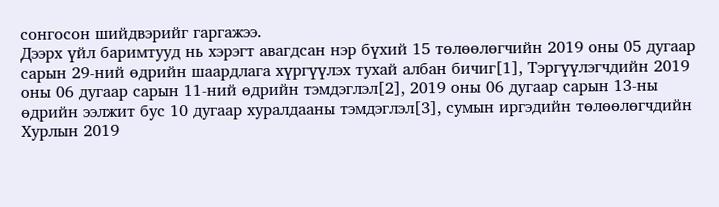сонгосон шийдвэрийг гаргажээ.
Дээрх үйл баримтууд нь хэрэгт авагдсан нэр бүхий 15 төлөөлөгчийн 2019 оны 05 дугаар сарын 29-ний өдрийн шаардлага хүргүүлэх тухай албан бичиг[1], Тэргүүлэгчдийн 2019 оны 06 дугаар сарын 11-ний өдрийн тэмдэглэл[2], 2019 оны 06 дугаар сарын 13-ны өдрийн ээлжит бус 10 дугаар хуралдааны тэмдэглэл[3], сумын иргэдийн төлөөлөгчдийн Хурлын 2019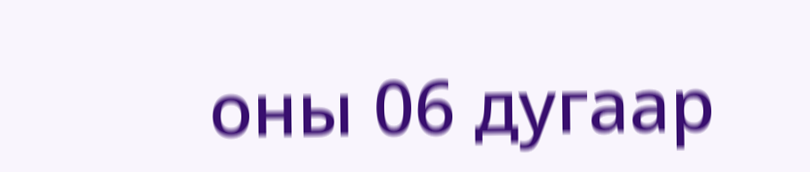оны 06 дугаар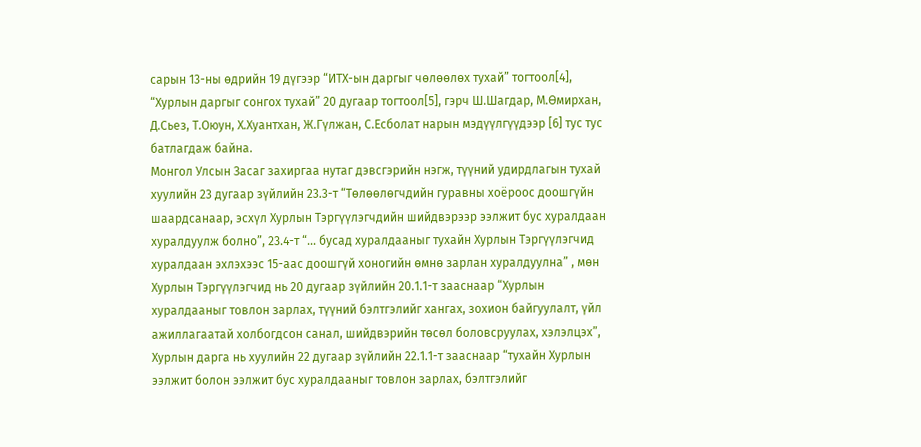сарын 13-ны өдрийн 19 дүгээр “ИТХ-ын даргыг чөлөөлөх тухай” тогтоол[4], “Хурлын даргыг сонгох тухай” 20 дугаар тогтоол[5], гэрч Ш.Шагдар, М.Өмирхан, Д.Сьез, Т.Оюун, Х.Хуантхан, Ж.Гүлжан, С.Есболат нарын мэдүүлгүүдээр [6] тус тус батлагдаж байна.
Монгол Улсын Засаг захиргаа нутаг дэвсгэрийн нэгж, түүний удирдлагын тухай хуулийн 23 дугаар зүйлийн 23.3-т “Төлөөлөгчдийн гуравны хоёроос доошгүйн шаардсанаар, эсхүл Хурлын Тэргүүлэгчдийн шийдвэрээр ээлжит бус хуралдаан хуралдуулж болно”, 23.4-т “... бусад хуралдааныг тухайн Хурлын Тэргүүлэгчид хуралдаан эхлэхээс 15-аас доошгүй хоногийн өмнө зарлан хуралдуулна” , мөн Хурлын Тэргүүлэгчид нь 20 дугаар зүйлийн 20.1.1-т зааснаар “Хурлын хуралдааныг товлон зарлах, түүний бэлтгэлийг хангах, зохион байгуулалт, үйл ажиллагаатай холбогдсон санал, шийдвэрийн төсөл боловсруулах, хэлэлцэх”, Хурлын дарга нь хуулийн 22 дугаар зүйлийн 22.1.1-т зааснаар “тухайн Хурлын ээлжит болон ээлжит бус хуралдааныг товлон зарлах, бэлтгэлийг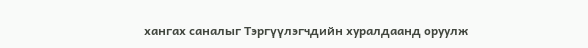хангах саналыг Тэргүүлэгчдийн хуралдаанд оруулж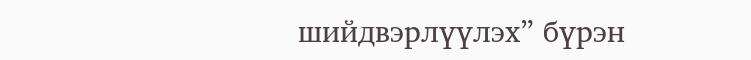шийдвэрлүүлэх” бүрэн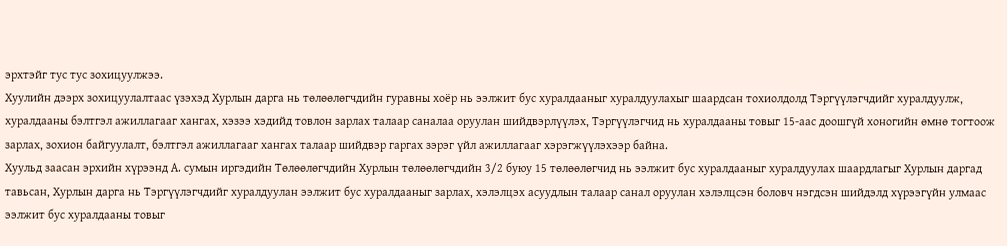эрхтэйг тус тус зохицуулжээ.
Хуулийн дээрх зохицуулалтаас үзэхэд Хурлын дарга нь төлөөлөгчдийн гуравны хоёр нь ээлжит бус хуралдааныг хуралдуулахыг шаардсан тохиолдолд Тэргүүлэгчдийг хуралдуулж, хуралдааны бэлтгэл ажиллагааг хангах, хэзээ хэдийд товлон зарлах талаар саналаа оруулан шийдвэрлүүлэх, Тэргүүлэгчид нь хуралдааны товыг 15-аас доошгүй хоногийн өмнө тогтоож зарлах, зохион байгуулалт, бэлтгэл ажиллагааг хангах талаар шийдвэр гаргах зэрэг үйл ажиллагааг хэрэгжүүлэхээр байна.
Хуульд заасан эрхийн хүрээнд А. сумын иргэдийн Төлөөлөгчдийн Хурлын төлөөлөгчдийн 3/2 буюу 15 төлөөлөгчид нь ээлжит бус хуралдааныг хуралдуулах шаардлагыг Хурлын даргад тавьсан, Хурлын дарга нь Тэргүүлэгчдийг хуралдуулан ээлжит бус хуралдааныг зарлах, хэлэлцэх асуудлын талаар санал оруулан хэлэлцсэн боловч нэгдсэн шийдэлд хүрээгүйн улмаас ээлжит бус хуралдааны товыг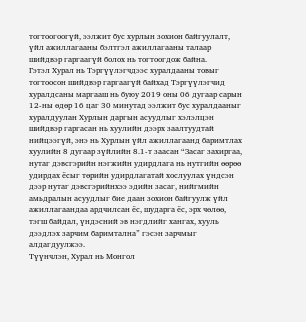тогтоогоогүй, ээлжит бус хурлын зохион байгуулалт, үйл ажиллагааны бэлтгэл ажиллагааны талаар шийдвэр гаргаагүй болох нь тогтоогдож байна.
Гэтэл Хурал нь Тэргүүлэгчдээс хуралдааны товыг тогтоосон шийдвэр гаргаагүй байхад Тэргүүлэгчид хуралдсаны маргааш нь буюу 2019 оны 06 дугаар сарын 12-ны өдөр 16 цаг 30 минутад ээлжит бус хуралдааныг хуралдуулан Хурлын даргын асуудлыг хэлэлцэн шийдвэр гаргасан нь хуулийн дээрх заалтуудтай нийцээгүй, энэ нь Хурлын үйл ажиллагаанд баримтлах хуулийн 8 дугаар зүйлийн 8.1-т заасан “Засаг захиргаа, нутаг дэвсгэрийн нэгжийн удирдлага нь нутгийн өөрөө удирдах ёсыг төрийн удирдлагатай хослуулах үндсэн дээр нутаг дэвсгэрийнхээ эдийн засаг, нийгмийн амьдралын асуудлыг бие даан зохион байгуулж үйл ажиллагаандаа ардчилсан ёс, шударга ёс, эрх чөлөө, тэгш байдал, үндэсний эв нэгдлийг хангах, хууль дээдлэх зарчим баримтална” гэсэн зарчмыг алдагдуулжээ.
Түүнчлэн, Хурал нь Монгол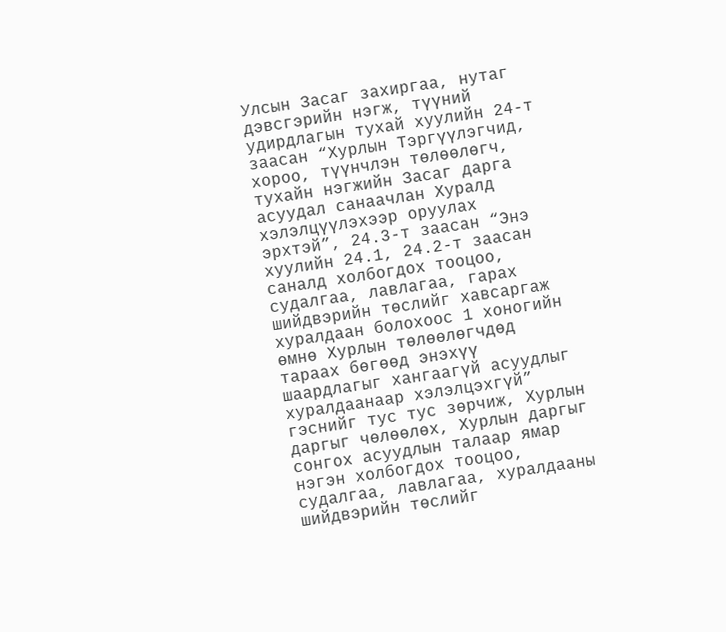Улсын Засаг захиргаа, нутаг дэвсгэрийн нэгж, түүний удирдлагын тухай хуулийн 24-т заасан “Хурлын Тэргүүлэгчид, хороо, түүнчлэн төлөөлөгч, тухайн нэгжийн Засаг дарга асуудал санаачлан Хуралд хэлэлцүүлэхээр оруулах эрхтэй”, 24.3-т заасан “Энэ хуулийн 24.1, 24.2-т заасан саналд холбогдох тооцоо, судалгаа, лавлагаа, гарах шийдвэрийн төслийг хавсаргаж хуралдаан болохоос 1 хоногийн өмнө Хурлын төлөөлөгчдөд тараах бөгөөд энэхүү шаардлагыг хангаагүй асуудлыг хуралдаанаар хэлэлцэхгүй” гэснийг тус тус зөрчиж, Хурлын даргыг чөлөөлөх, Хурлын даргыг сонгох асуудлын талаар ямар нэгэн холбогдох тооцоо, судалгаа, лавлагаа, хуралдааны шийдвэрийн төслийг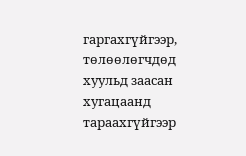гаргахгүйгээр, төлөөлөгчдөд хуульд заасан хугацаанд тараахгүйгээр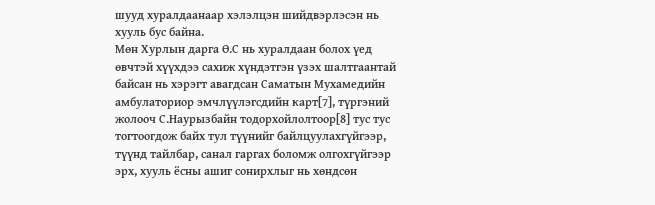шууд хуралдаанаар хэлэлцэн шийдвэрлэсэн нь хууль бус байна.
Мөн Хурлын дарга Ө.С нь хуралдаан болох үед өвчтэй хүүхдээ сахиж хүндэтгэн үзэх шалтгаантай байсан нь хэрэгт авагдсан Саматын Мухамедийн амбулаториор эмчлүүлэгсдийн карт[7], түргэний жолооч С.Наурызбайн тодорхойлолтоор[8] тус тус тогтоогдож байх тул түүнийг байлцуулахгүйгээр, түүнд тайлбар, санал гаргах боломж олгохгүйгээр эрх, хууль ёсны ашиг сонирхлыг нь хөндсөн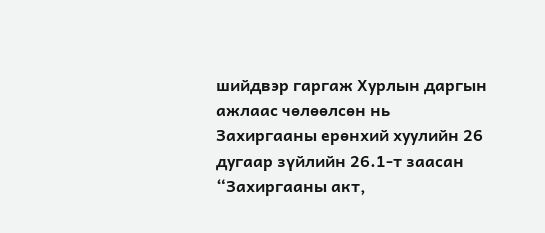шийдвэр гаргаж Хурлын даргын ажлаас чөлөөлсөн нь Захиргааны ерөнхий хуулийн 26 дугаар зүйлийн 26.1-т заасан “Захиргааны акт,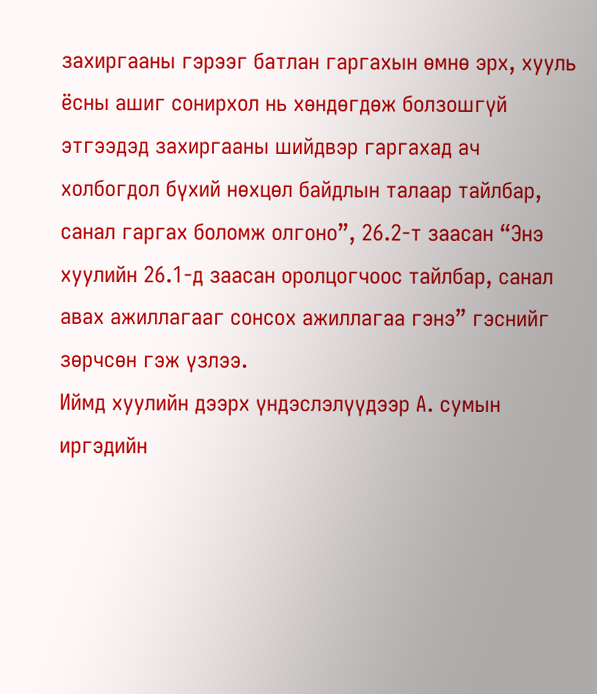захиргааны гэрээг батлан гаргахын өмнө эрх, хууль ёсны ашиг сонирхол нь хөндөгдөж болзошгүй этгээдэд захиргааны шийдвэр гаргахад ач холбогдол бүхий нөхцөл байдлын талаар тайлбар, санал гаргах боломж олгоно”, 26.2-т заасан “Энэ хуулийн 26.1-д заасан оролцогчоос тайлбар, санал авах ажиллагааг сонсох ажиллагаа гэнэ” гэснийг зөрчсөн гэж үзлээ.
Иймд хуулийн дээрх үндэслэлүүдээр А. сумын иргэдийн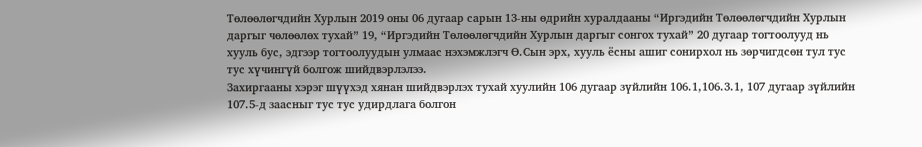Төлөөлөгчдийн Хурлын 2019 оны 06 дугаар сарын 13-ны өдрийн хуралдааны “Иргэдийн Төлөөлөгчдийн Хурлын даргыг чөлөөлөх тухай” 19, “Иргэдийн Төлөөлөгчдийн Хурлын даргыг сонгох тухай” 20 дугаар тогтоолууд нь хууль бус, эдгээр тогтоолуудын улмаас нэхэмжлэгч Ө.Сын эрх, хууль ёсны ашиг сонирхол нь зөрчигдсөн тул тус тус хүчингүй болгож шийдвэрлэлээ.
Захиргааны хэрэг шүүхэд хянан шийдвэрлэх тухай хуулийн 106 дугаар зүйлийн 106.1,106.3.1, 107 дугаар зүйлийн 107.5-д заасныг тус тус удирдлага болгон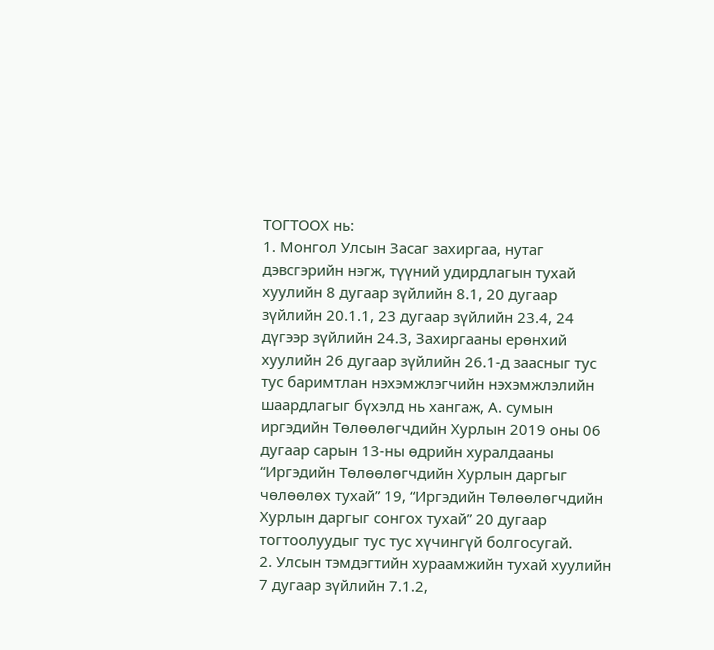ТОГТООХ нь:
1. Монгол Улсын Засаг захиргаа, нутаг дэвсгэрийн нэгж, түүний удирдлагын тухай хуулийн 8 дугаар зүйлийн 8.1, 20 дугаар зүйлийн 20.1.1, 23 дугаар зүйлийн 23.4, 24 дүгээр зүйлийн 24.3, Захиргааны ерөнхий хуулийн 26 дугаар зүйлийн 26.1-д заасныг тус тус баримтлан нэхэмжлэгчийн нэхэмжлэлийн шаардлагыг бүхэлд нь хангаж, А. сумын иргэдийн Төлөөлөгчдийн Хурлын 2019 оны 06 дугаар сарын 13-ны өдрийн хуралдааны “Иргэдийн Төлөөлөгчдийн Хурлын даргыг чөлөөлөх тухай” 19, “Иргэдийн Төлөөлөгчдийн Хурлын даргыг сонгох тухай” 20 дугаар тогтоолуудыг тус тус хүчингүй болгосугай.
2. Улсын тэмдэгтийн хураамжийн тухай хуулийн 7 дугаар зүйлийн 7.1.2,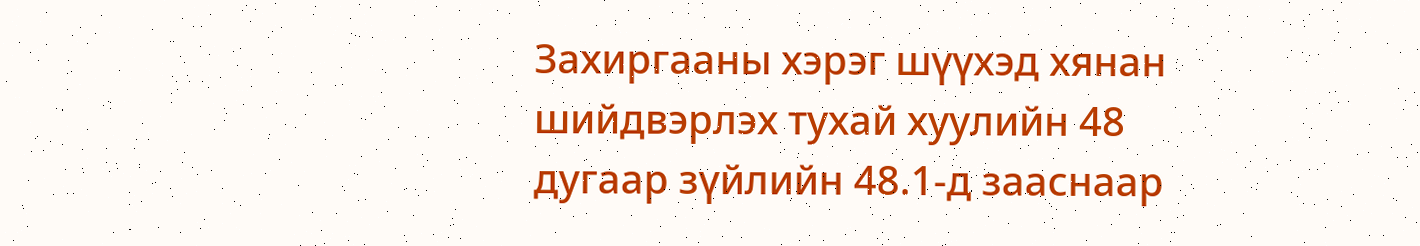Захиргааны хэрэг шүүхэд хянан шийдвэрлэх тухай хуулийн 48 дугаар зүйлийн 48.1-д зааснаар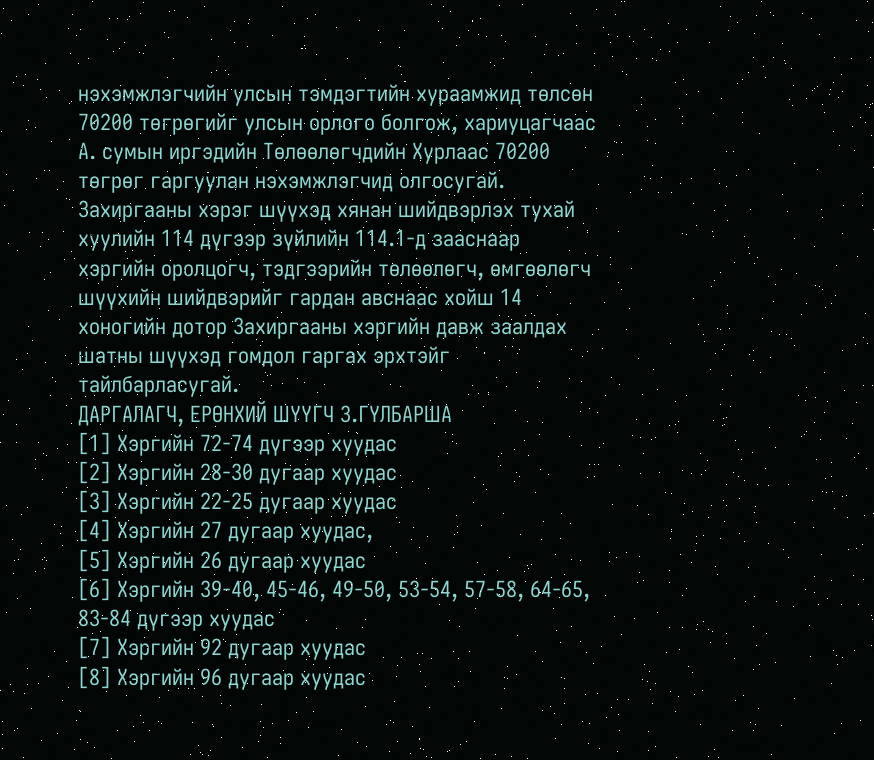нэхэмжлэгчийн улсын тэмдэгтийн хураамжид төлсөн 70200 төгрөгийг улсын орлого болгож, хариуцагчаас А. сумын иргэдийн Төлөөлөгчдийн Хурлаас 70200 төгрөг гаргуулан нэхэмжлэгчид олгосугай.
Захиргааны хэрэг шүүхэд хянан шийдвэрлэх тухай хуулийн 114 дүгээр зүйлийн 114.1-д зааснаар хэргийн оролцогч, тэдгээрийн төлөөлөгч, өмгөөлөгч шүүхийн шийдвэрийг гардан авснаас хойш 14 хоногийн дотор Захиргааны хэргийн давж заалдах шатны шүүхэд гомдол гаргах эрхтэйг тайлбарласугай.
ДАРГАЛАГЧ, ЕРӨНХИЙ ШҮҮГЧ З.ГҮЛБАРША
[1] Хэргийн 72-74 дүгээр хуудас
[2] Хэргийн 28-30 дугаар хуудас
[3] Хэргийн 22-25 дугаар хуудас
[4] Хэргийн 27 дугаар хуудас,
[5] Хэргийн 26 дугаар хуудас
[6] Хэргийн 39-40, 45-46, 49-50, 53-54, 57-58, 64-65, 83-84 дүгээр хуудас
[7] Хэргийн 92 дугаар хуудас
[8] Хэргийн 96 дугаар хуудас